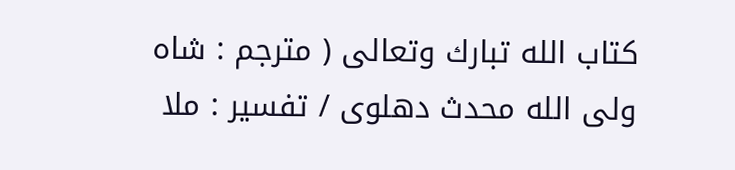كتاب الله تبارك وتعالى ( مترجم : شاه ولى الله محدث دهلوى / تفسير : ملا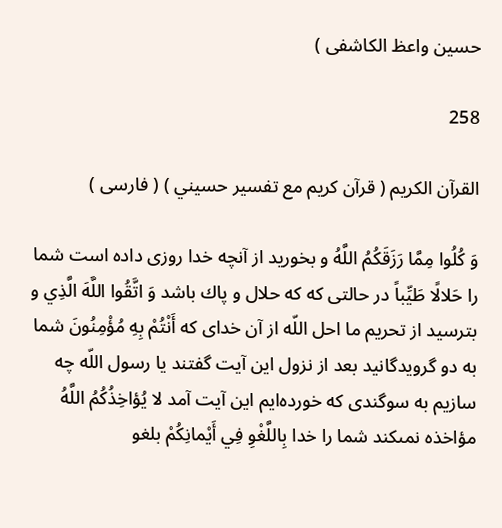حسين واعظ الكاشفى )

258

القرآن الكريم ( قرآن كريم مع تفسير حسيني ) ( فارسى )

وَ كُلُوا مِمَّا رَزَقَكُمُ اللَّهُ و بخوريد از آنچه خدا روزى داده است شما را حَلالًا طَيِّباً در حالتى كه كه حلال و پاك باشد وَ اتَّقُوا اللَّهَ الَّذِي و بترسيد از تحريم ما احل اللّه از آن خداى كه أَنْتُمْ بِهِ مُؤْمِنُونَ شما به دو گرويدگانيد بعد از نزول اين آيت گفتند يا رسول اللّه چه سازيم به سوگندى كه خورده‌ايم اين آيت آمد لا يُؤاخِذُكُمُ اللَّهُ مؤاخذه نمىكند شما را خدا بِاللَّغْوِ فِي أَيْمانِكُمْ بلغو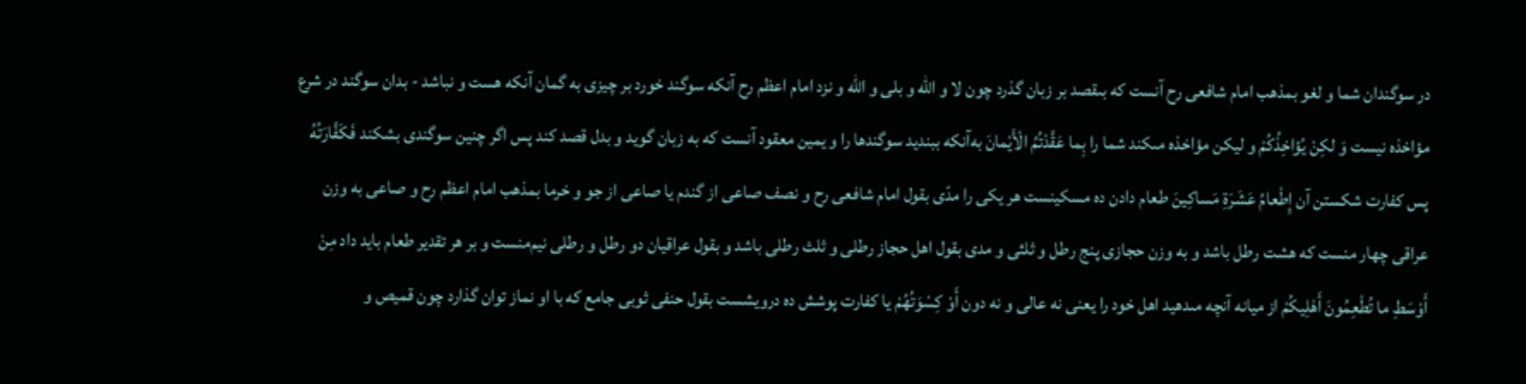در سوگندان شما و لغو بمذهب امام شافعى رح آنست كه بىقصد بر زبان گذرد چون لا و اللّه و بلى و اللّه و نزد امام اعظم رح آنكه سوگند خورد بر چيزى به گمان آنكه هست و نباشد - بدان سوگند در شرع مؤاخذه نيست وَ لكِنْ يُؤاخِذُكُمْ و ليكن مؤاخذه مىكند شما را بِما عَقَّدْتُمُ الْأَيْمانَ به‌آنكه ببنديد سوگندها را و يمين معقود آنست كه به زبان گويد و بدل قصد كند پس اگر چنين سوگندى بشكند فَكَفَّارَتُهُ پس كفارت شكستن آن إِطْعامُ عَشَرَةِ مَساكِينَ طعام دادن ده مسكينست هر يكى را مدّى بقول امام شافعى رح و نصف صاعى از گندم يا صاعى از جو و خرما بمذهب امام اعظم رح و صاعى به وزن عراقى چهار منست كه هشت رطل باشد و به وزن حجازى پنج رطل و ثلثى و مدى بقول اهل حجاز رطلى و ثلث رطلى باشد و بقول عراقيان دو رطل و رطلى نيم‌منست و بر هر تقدير طعام بايد داد مِنْ أَوْسَطِ ما تُطْعِمُونَ أَهْلِيكُمْ از ميانه آنچه مىدهيد اهل خود را يعنى نه عالى و نه دون أَوْ كِسْوَتُهُمْ يا كفارت پوشش ده درويشست بقول حنفى ثوبى جامع كه با او نماز توان گذارد چون قميص و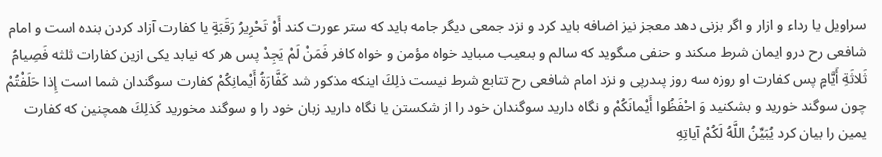سراويل يا رداء و ازار و اگر بزنى دهد معجز نيز اضافه بايد كرد و نزد جمعى ديگر جامه بايد كه ستر عورت كند أَوْ تَحْرِيرُ رَقَبَةٍ يا كفارت آزاد كردن بنده است و امام شافعى رح درو ايمان شرط مىكند و حنفى مىگويد كه سالم و بىعيب مىبايد خواه مؤمن و خواه كافر فَمَنْ لَمْ يَجِدْ پس هر كه نيابد يكى ازين كفارات ثلثه فَصِيامُ ثَلاثَةِ أَيَّامٍ پس كفارت او روزه سه روز پىدرپى و نزد امام شافعى رح تتابع شرط نيست ذلِكَ اينكه مذكور شد كَفَّارَةُ أَيْمانِكُمْ كفارت سوگندان شما است إِذا حَلَفْتُمْ چون سوگند خوريد و بشكنيد وَ احْفَظُوا أَيْمانَكُمْ و نگاه داريد سوگندان خود را از شكستن يا نگاه داريد زبان خود را و سوگند مخوريد كَذلِكَ همچنين كه كفارت يمين را بيان كرد يُبَيِّنُ اللَّهُ لَكُمْ آياتِهِ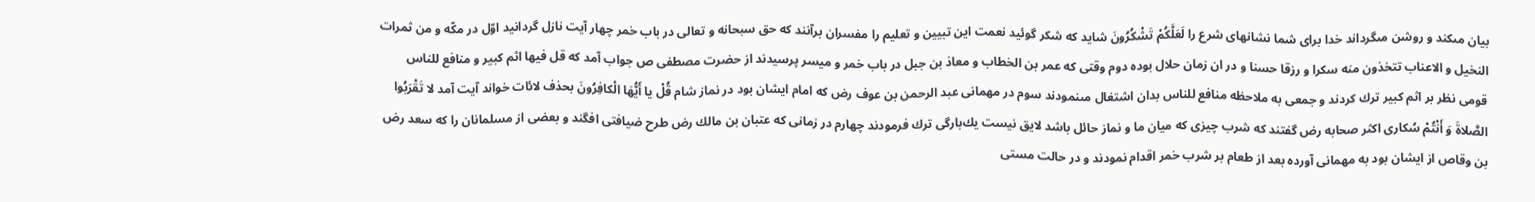بيان مىكند و روشن مىگرداند خدا براى شما نشانهاى شرع را لَعَلَّكُمْ تَشْكُرُونَ شايد كه شكر گوئيد نعمت اين تبيين و تعليم را مفسران برآنند كه حق سبحانه و تعالى در باب خمر چهار آيت نازل گردانيد اوّل در مكّه و من ثمرات النخيل و الاعناب تتخذون منه سكرا و رزقا حسنا و در ان زمان حلال بوده دوم وقتى كه عمر بن الخطاب و معاذ بن جبل در باب خمر و ميسر پرسيدند از حضرت مصطفى ص جواب آمد كه قل فيها اثم كبير و منافع للناس قومى نظر بر اثم كبير ترك كردند و جمعى به ملاحظه منافع للناس بدان اشتغال مىنمودند سوم در مهمانى عبد الرحمن بن عوف رض كه امام ايشان بود در نماز شام قُلْ يا أَيُّهَا الْكافِرُونَ بحذف لائات خواند آيت آمد لا تَقْرَبُوا الصَّلاةَ وَ أَنْتُمْ سُكارى اكثر صحابه رض گفتند كه شرب چيزى كه ميان ما و نماز حائل باشد لايق نيست يك‌بارگى ترك فرمودند چهارم در زمانى كه عتبان بن مالك رض طرح ضيافتى افگند و بعضى از مسلمانان را كه سعد رض بن وقاص از ايشان بود به مهمانى آورده بعد از طعام بر شرب خمر اقدام نمودند و در حالت مستى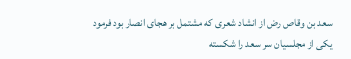سعد بن وقاص رض از انشاد شعرى كه مشتمل بر هجاى انصار بود فرمود يكى از مجلسيان سر سعد را شكسته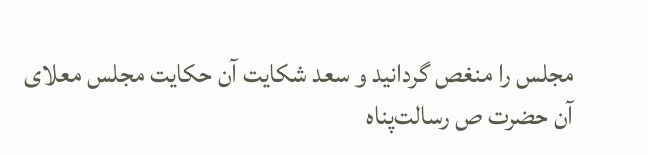مجلس را منغص گردانيد و سعد شكايت آن حكايت مجلس معلاى آن حضرت ص رسالت‌پناه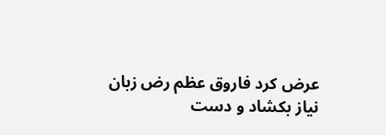عرض كرد فاروق عظم رض زبان نياز بكشاد و دست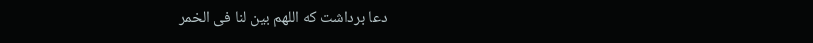دعا برداشت كه اللهم بين لنا فى الخمر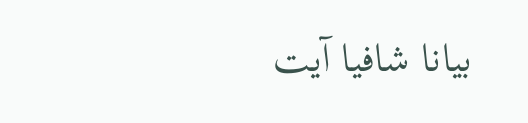بيانا شافيا آيت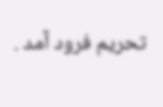تحريم فرود آمد .